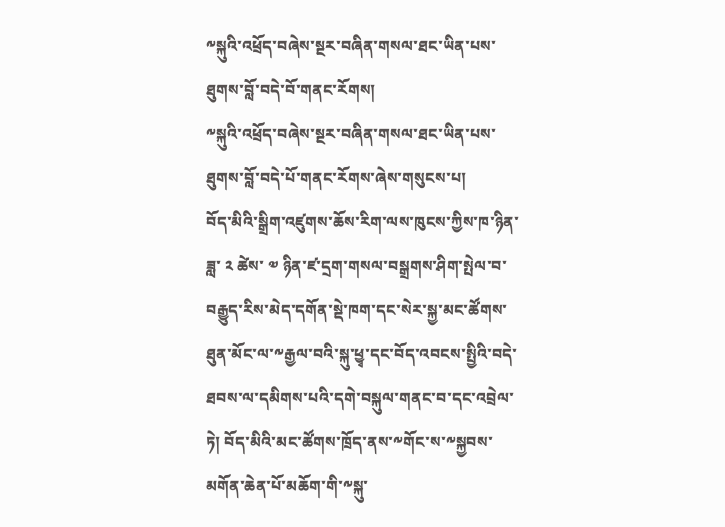༸སྐུའི་འཕྲོད་བཞེས་སྔར་བཞིན་གསལ་ཐང་ཡིན་པས་ཐུགས་བློ་བདེ་བོ་གནང་རོགས།
༸སྐུའི་འཕྲོད་བཞེས་སྔར་བཞིན་གསལ་ཐང་ཡིན་པས་ཐུགས་བློ་བདེ་པོ་གནང་རོགས་ཞེས་གསུངས་པ།
བོད་མིའི་སྒྲིག་འཛུགས་ཆོས་རིག་ལས་ཁུངས་ཀྱིས་ཁ་ཉིན་ཟླ་ ༢ ཚེས་ ༧ ཉིན་ཛ་དྲག་གསལ་བསྒྲགས་ཤིག་སྤེལ་བ་བརྒྱུད་རིས་མེད་དགོན་སྡེ་ཁག་དང་སེར་སྐྱ་མང་ཚོགས་ཐུན་མོང་ལ་༸རྒྱལ་བའི་སྐུ་ཕྱྭ་དང་བོད་འབངས་སྤྱིའི་བདེ་ཐབས་ལ་དམིགས་པའི་དགེ་བསྐུལ་གནང་བ་དང་འབྲེལ་ཏེ། བོད་མིའི་མང་ཚོགས་ཁྲོད་ནས་༸གོང་ས་༸སྐྱབས་མགོན་ཆེན་པོ་མཆོག་གི་༸སྐུ་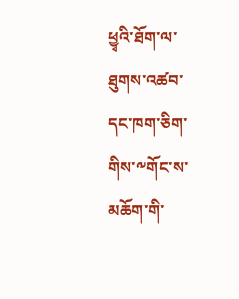ཕྱྭའི་ཐོག་ལ་ཐུགས་འཚབ་དང་ཁག་ཅིག་གིས་༸གོང་ས་མཆོག་གི་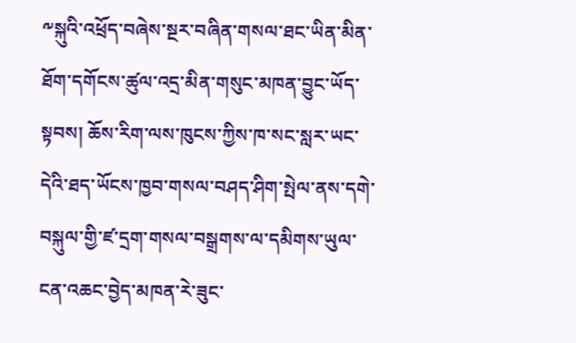༸སྐུའི་འཕྲོད་བཞེས་སྔར་བཞིན་གསལ་ཐང་ཡིན་མིན་ཐོག་དགོངས་ཚུལ་འདྲ་མིན་གསུང་མཁན་བྱུང་ཡོད་སྟབས། ཆོས་རིག་ལས་ཁུངས་ཀྱིས་ཁ་སང་སླར་ཡང་དེའི་ཐད་ཡོངས་ཁྱབ་གསལ་བཤད་ཤིག་སྤེལ་ནས་དགེ་བསྐུལ་གྱི་ཛ་དྲག་གསལ་བསྒྲགས་ལ་དམིགས་ཡུལ་ངན་འཆང་བྱེད་མཁན་རེ་ཟུང་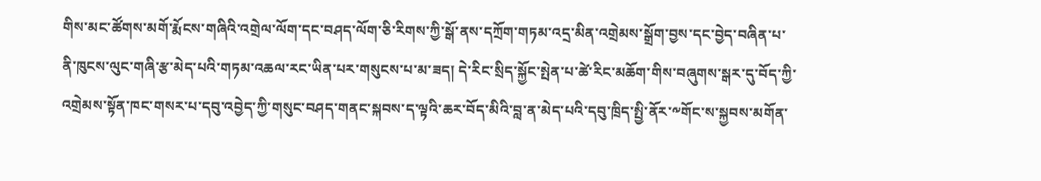གིས་མང་ཚོགས་མགོ་རྨོངས་གཞིའི་འགྲེལ་ལོག་དང་བཤད་ལོག་ཅི་རིགས་ཀྱི་སྒོ་ནས་དཀྲོག་གཏམ་འདྲ་མིན་འགྲེམས་སྒྲོག་བྱས་དང་བྱེད་བཞིན་པ་ནི་ཁུངས་ལུང་གཞི་རྩ་མེད་པའི་གཏམ་འཆལ་རང་ཡིན་པར་གསུངས་པ་མ་ཟད། དེ་རིང་སྲིད་སྐྱོང་སྤེན་པ་ཚེ་རིང་མཆོག་གིས་བཞུགས་སྒར་དུ་བོད་ཀྱི་འགྲེམས་སྟོན་ཁང་གསར་པ་དབུ་འབྱེད་ཀྱི་གསུང་བཤད་གནང་སྐབས་ད་ལྟའི་ཆར་བོད་མིའི་བླ་ན་མེད་པའི་དབུ་ཁྲིད་སྤྱི་ནོར་༸གོང་ས་སྐྱབས་མགོན་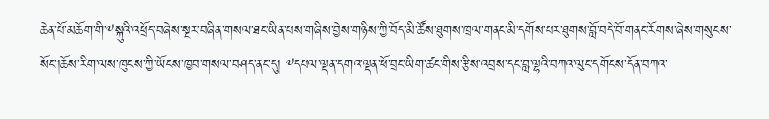ཆེན་པོ་མཆོག་གི་༸སྐུའི་འཕྲོད་བཞེས་སྔར་བཞིན་གསལ་ཐང་ཡིན་པས་གཞིས་བྱེས་གཉིས་ཀྱི་བོད་མི་ཚོས་ཐུགས་ཁྲལ་གནང་མི་དགོས་པར་ཐུགས་བློ་བདེ་བོ་གནང་རོགས་ཞེས་གསུངས་སོང་།ཆོས་རིག་ལས་ཁུངས་ཀྱི་ཡོངས་ཁྱབ་གསལ་བཤད་ནང་དུ། ༸དཔལ་ལྡན་དགའ་ལྡན་ཕོ་བྲང་ཡིག་ཚང་གིས་རྩིས་འབྲས་དང་བླ་ལྷའི་བཀའ་ལུང་དགོངས་དོན་བཀའ་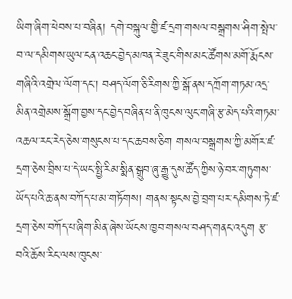ཡིག་ཞིག་ཕེབས་པ་བཞིན། དགེ་བསྐུལ་གྱི་ཛ་དྲག་གསལ་བསྒྲགས་ཤིག་སྤེལ་བ་ལ་དམིགས་ཡུལ་ངན་འཆང་བྱེད་མཁན་རེ་ཟུང་གིས་མང་ཚོགས་མགོ་རྨོངས་གཞིའི་འགྲེལ་ལོག་དང་། བཤད་ལོག་ཅི་རིགས་ཀྱི་སྒོ་ནས་དཀྲོག་གཏམ་འདྲ་མིན་འགྲེམས་སྒྲོག་བྱས་དང་བྱེད་བཞིན་པ་ནི་ཁུངས་ལུང་གཞི་རྩ་མེད་པའི་གཏམ་འཆལ་རང་རེད་ཅེས་གསུངས་པ་དང་ཆབས་ཅིག གསལ་བསྒྲགས་ཀྱི་མགོར་ཛ་དྲག་ཅེས་བྲིས་པ་དེ་ཡང་སྤྱི་རིམ་སྨིན་སྒྲུབ་ཞུ་རྒྱུ་དུས་ཚོད་ཀྱིས་ཉེ་བར་གཏུགས་ཡོད་པའི་ཆ་ནས་བཀོད་པ་མ་གཏོགས། གནས་སྟངས་བྱེ་བྲག་པར་དམིགས་ཏེ་ཛ་དྲག་ཅེས་བཀོད་པ་ཞིག་མིན་ཞེས་ཡོངས་ཁྱབ་གསལ་བཤད་གནང་འདུག རྩ་བའི་ཆོས་རིང་ལས་ཁུངས་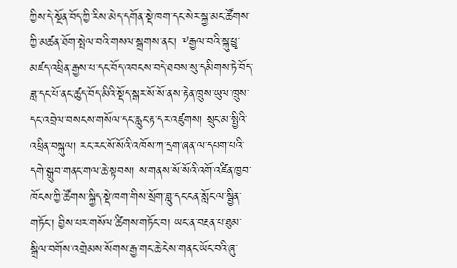ཀྱིས་དེ་སྔོན་བོད་ཀྱི་རིས་མེད་དགོན་སྡེ་ཁག་དང་སེར་སྐྱ་མང་ཚོགས་ཀྱི་མཚན་ཐོག་སྤེལ་བའི་གསལ་སྒྲགས་ནང་། ༸རྒྱལ་བའི་སྐུ་ཕྱྭ་མཛད་འཕྲིན་རྒྱས་པ་དང་བོད་འབངས་བདེ་ཐབས་སུ་དམིགས་ཏེ་བོད་ཟླ་དང་པོ་ནང་ཚུད་བོད་མིའི་སྡོད་སྒར་སོ་སོ་ནས་རྟེན་ཁྲུས་ཡུལ་ཁྲུས་དང་འབྲེལ་བསངས་གསོལ་དང་རླུང་རྟ་དར་འཛུགས། སྲུང་མ་སྤྱིའི་འཕྲིན་བསྐུལ། རང་རང་སོ་སོའི་འཁོས་ཀ་དྲག་ཞན་ལ་དཔག་པའི་དགེ་སྒྲུབ་གནང་གལ་ཆེ་སྟབས། ས་གནས་སོ་སོའི་འགོ་འཛིན་ཁྱབ་ཁོངས་ཀྱི་ཚོགས་སྐྱིད་སྡེ་ཁག་གིས་སྲོག་བླུ་དང་ངན་སློང་ལ་སྦྱིན་གཏོང་། བྱིས་པར་གསོལ་ཚིགས་གཏོང་བ། ཡང་ན་བརྔན་པ་ཐུམ་སྒྲིལ་བགོས་འགྲེམས་སོགས་རྒྱ་གང་ཆེ་ངེས་གནང་ཡོང་བའི་ཞུ་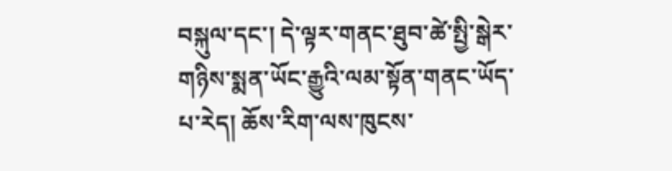བསྐུལ་དང་། དེ་ལྟར་གནང་ཐུབ་ཚེ་སྤྱི་སྒེར་གཉིས་སྨན་ཡོང་རྒྱུའི་ལམ་སྟོན་གནང་ཡོད་པ་རེད། ཆོས་རིག་ལས་ཁུངས་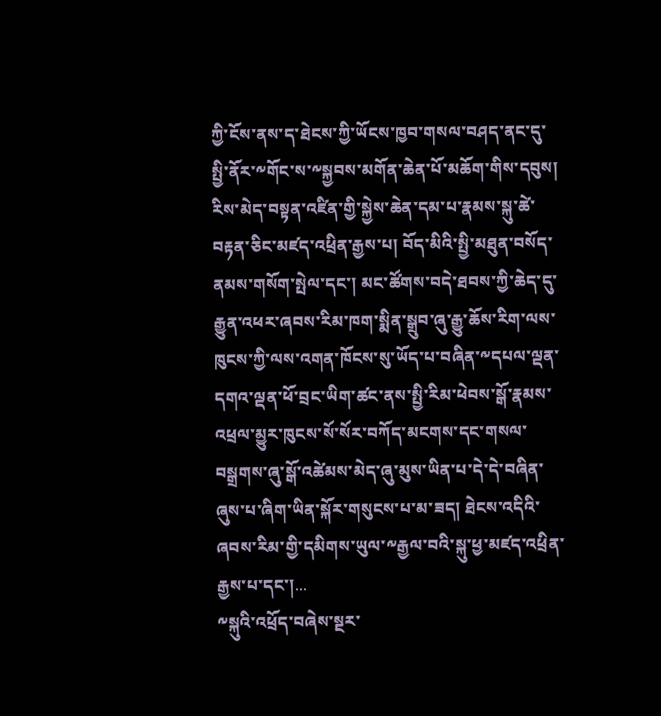ཀྱི་ངོས་ནས་ད་ཐེངས་ཀྱི་ཡོངས་ཁྱབ་གསལ་བཤད་ནང་དུ་སྤྱི་ནོར་༸གོང་ས་༸སྐྱབས་མགོན་ཆེན་པོ་མཆོག་གིས་དབུས། རིས་མེད་བསྟན་འཛིན་གྱི་སྐྱེས་ཆེན་དམ་པ་རྣམས་སྐུ་ཚེ་བརྟན་ཅིང་མཛད་འཕྲིན་རྒྱས་པ། བོད་མིའི་སྤྱི་མཐུན་བསོད་ནམས་གསོག་སྤེལ་དང་། མང་ཚོགས་བདེ་ཐབས་ཀྱི་ཆེད་དུ་རྒྱུན་འཕར་ཞབས་རིམ་ཁག་སྨིན་སྒྲུབ་ཞུ་རྒྱུ་ཆོས་རིག་ལས་ཁུངས་ཀྱི་ལས་འགན་ཁོངས་སུ་ཡོད་པ་བཞིན་༸དཔལ་ལྡན་དགའ་ལྡན་ཕོ་བྲང་ཡིག་ཚང་ནས་སྤྱི་རིམ་ཕེབས་སྒོ་རྣམས་འཕྲལ་མྱུར་ཁུངས་སོ་སོར་བཀོད་མངགས་དང་གསལ་བསྒྲགས་ཞུ་སྒོ་འཚེམས་མེད་ཞུ་མུས་ཡིན་པ་དེ་དེ་བཞིན་ཞུས་པ་ཞིག་ཡིན་སྐོར་གསུངས་པ་མ་ཟད། ཐེངས་འདིའི་ཞབས་རིམ་གྱི་དམིགས་ཡུལ་༸རྒྱལ་བའི་སྐུ་ཕྱ་མཛད་འཕྲིན་རྒྱས་པ་དང་།...
༸སྐུའི་འཕྲོད་བཞེས་སྔར་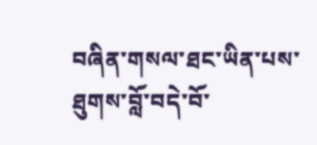བཞིན་གསལ་ཐང་ཡིན་པས་ཐུགས་བློ་བདེ་བོ་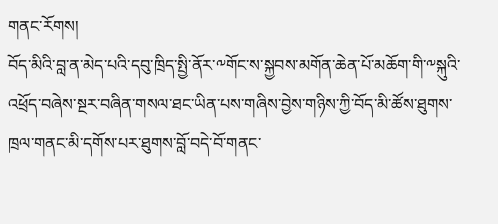གནང་རོགས།
བོད་མིའི་བླ་ན་མེད་པའི་དབུ་ཁྲིད་སྤྱི་ནོར་༸གོང་ས་སྐྱབས་མགོན་ཆེན་པོ་མཆོག་གི་༸སྐུའི་འཕྲོད་བཞེས་སྔར་བཞིན་གསལ་ཐང་ཡིན་པས་གཞིས་བྱེས་གཉིས་ཀྱི་བོད་མི་ཚོས་ཐུགས་ཁྲལ་གནང་མི་དགོས་པར་ཐུགས་བློ་བདེ་བོ་གནང་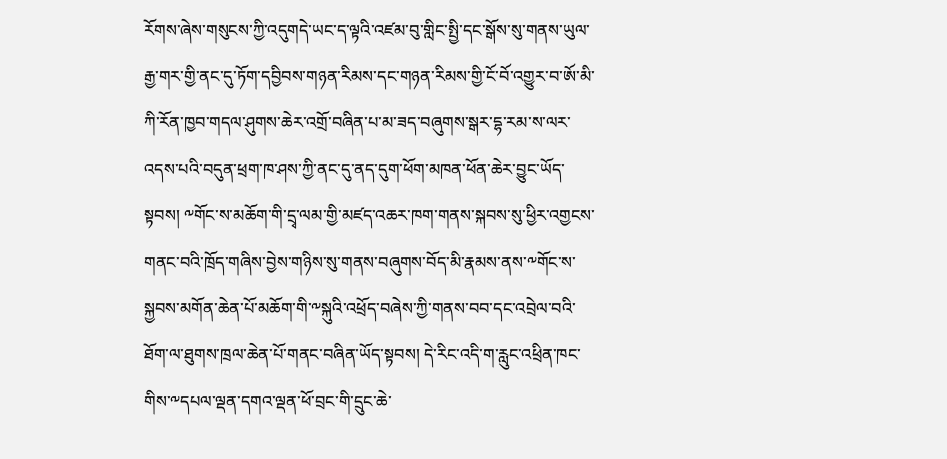རོགས་ཞེས་གསུངས་ཀྱི་འདུགདེ་ཡང་ད་ལྟའི་འཛམ་བུ་གླིང་སྤྱི་དང་སྒོས་སུ་གནས་ཡུལ་རྒྱ་གར་གྱི་ནང་དུ་ཏོག་དབྱིབས་གཉན་རིམས་དང་གཉན་རིམས་གྱི་ངོ་བོ་འགྱུར་བ་ཨོ་མི་ཀི་རོན་ཁྱབ་གདལ་ཤུགས་ཆེར་འགྲོ་བཞིན་པ་མ་ཟད་བཞུགས་སྒར་དྷ་རམ་ས་ལར་འདས་པའི་བདུན་ཕྲག་ཁ་ཤས་ཀྱི་ནང་དུ་ནད་དུག་ཕོག་མཁན་ཕོན་ཆེར་བྱུང་ཡོད་སྟབས། ༸གོང་ས་མཆོག་གི་དྲྭ་ལམ་གྱི་མཛད་འཆར་ཁག་གནས་སྐབས་སུ་ཕྱིར་འགྱངས་གནང་བའི་ཁྲོད་གཞིས་བྱེས་གཉིས་སུ་གནས་བཞུགས་བོད་མི་རྣམས་ནས་༸གོང་ས་སྐྱབས་མགོན་ཆེན་པོ་མཆོག་གི་༸སྐུའི་འཕྲོད་བཞེས་ཀྱི་གནས་བབ་དང་འབྲེལ་བའི་ཐོག་ལ་ཐུགས་ཁྲལ་ཆེན་པོ་གནང་བཞིན་ཡོད་སྟབས། དེ་རིང་འདི་ག་རླུང་འཕྲིན་ཁང་གིས་༸དཔལ་ལྡན་དགའ་ལྡན་ཕོ་བྲང་གི་དྲུང་ཆེ་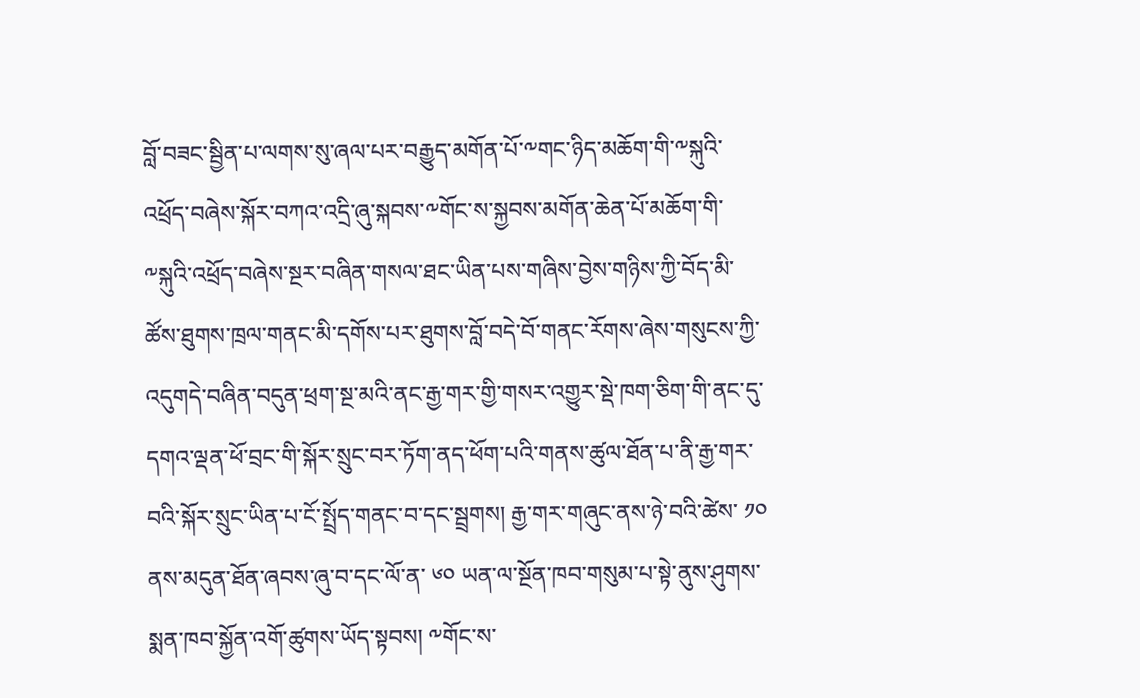བློ་བཟང་སྦྱིན་པ་ལགས་སུ་ཞལ་པར་བརྒྱུད་མགོན་པོ་༸གང་ཉིད་མཆོག་གི་༸སྐུའི་འཕྲོད་བཞེས་སྐོར་བཀའ་འདྲི་ཞུ་སྐབས་༸གོང་ས་སྐྱབས་མགོན་ཆེན་པོ་མཆོག་གི་༸སྐུའི་འཕྲོད་བཞེས་སྔར་བཞིན་གསལ་ཐང་ཡིན་པས་གཞིས་བྱེས་གཉིས་ཀྱི་བོད་མི་ཚོས་ཐུགས་ཁྲལ་གནང་མི་དགོས་པར་ཐུགས་བློ་བདེ་བོ་གནང་རོགས་ཞེས་གསུངས་ཀྱི་འདུགདེ་བཞིན་བདུན་ཕྲག་སྔ་མའི་ནང་རྒྱ་གར་གྱི་གསར་འགྱུར་སྡེ་ཁག་ཅིག་གི་ནང་དུ་དགའ་ལྡན་ཕོ་བྲང་གི་སྐོར་སྲུང་བར་ཏོག་ནད་ཕོག་པའི་གནས་ཚུལ་ཐོན་པ་ནི་རྒྱ་གར་བའི་སྐོར་སྲུང་ཡིན་པ་ངོ་སྤྲོད་གནང་བ་དང་སྦྲགས། རྒྱ་གར་གཞུང་ནས་ཉེ་བའི་ཚེས་ ༡༠ ནས་མདུན་ཐོན་ཞབས་ཞུ་བ་དང་ལོ་ན་ ༦༠ ཡན་ལ་སྔོན་ཁབ་གསུམ་པ་སྟེ་ནུས་ཤུགས་སྨན་ཁབ་སྐྱོན་འགོ་ཚུགས་ཡོད་སྟབས། ༸གོང་ས་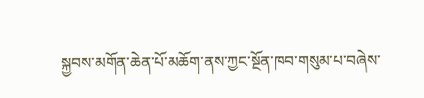སྐྱབས་མགོན་ཆེན་པོ་མཆོག་ནས་ཀྱང་སྔོན་ཁབ་གསུམ་པ་བཞེས་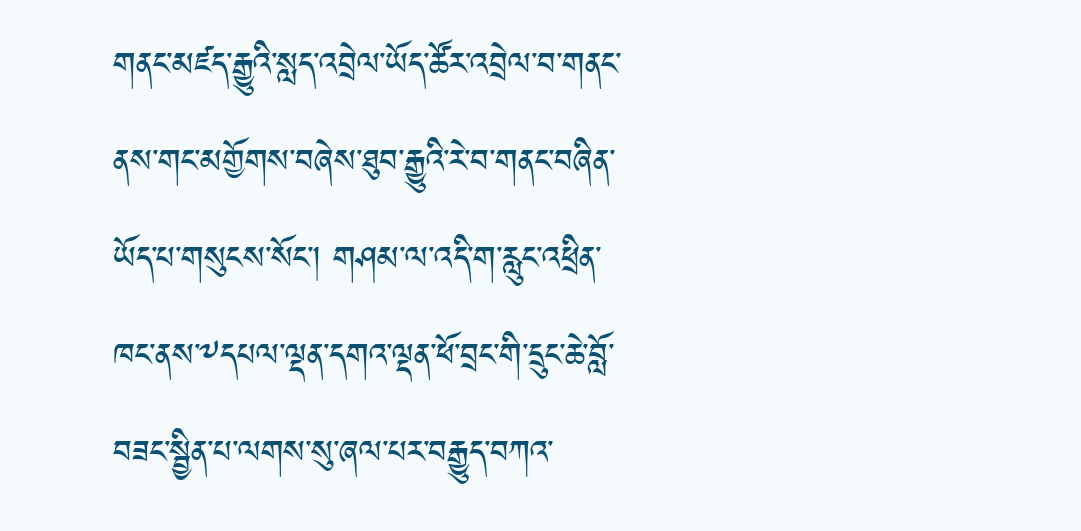གནང་མཛད་རྒྱུའི་སླད་འབྲེལ་ཡོད་ཚོར་འབྲེལ་བ་གནང་ནས་གང་མགྱོགས་བཞེས་ཐུབ་རྒྱུའི་རེ་བ་གནང་བཞིན་ཡོད་པ་གསུངས་སོང་། གཤམ་ལ་འདི་ག་རླུང་འཕྲིན་ཁང་ནས་༸དཔལ་ལྡན་དགའ་ལྡན་ཕོ་བྲང་གི་དྲུང་ཆེ་བློ་བཟང་སྦྱིན་པ་ལགས་སུ་ཞལ་པར་བརྒྱུད་བཀའ་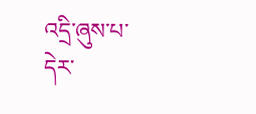འདྲི་ཞུས་པ་དེར་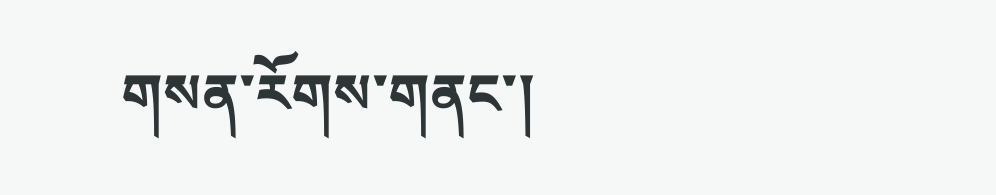གསན་རོགས་གནང་།